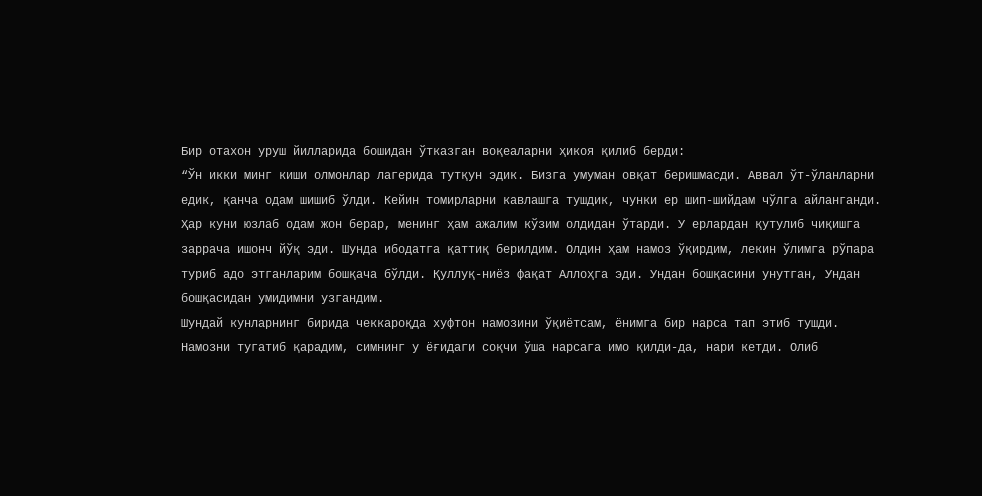Бир отахон уруш йилларида бошидан ўтказган воқеаларни ҳикоя қилиб берди:
“Ўн икки минг киши олмонлар лагерида тутқун эдик. Бизга умуман овқат беришмасди. Аввал ўт-ўланларни едик, қанча одам шишиб ўлди. Кейин томирларни кавлашга тушдик, чунки ер шип-шийдам чўлга айланганди. Ҳар куни юзлаб одам жон берар, менинг ҳам ажалим кўзим олдидан ўтарди. У ерлардан қутулиб чиқишга заррача ишонч йўқ эди. Шунда ибодатга қаттиқ берилдим. Олдин ҳам намоз ўқирдим, лекин ўлимга рўпара туриб адо этганларим бошқача бўлди. Қуллуқ-ниёз фақат Аллоҳга эди. Ундан бошқасини унутган, Ундан бошқасидан умидимни узгандим.
Шундай кунларнинг бирида чеккароқда хуфтон намозини ўқиётсам, ёнимга бир нарса тап этиб тушди. Намозни тугатиб қарадим, симнинг у ёғидаги соқчи ўша нарсага имо қилди-да, нари кетди. Олиб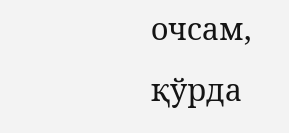очсам, қўрда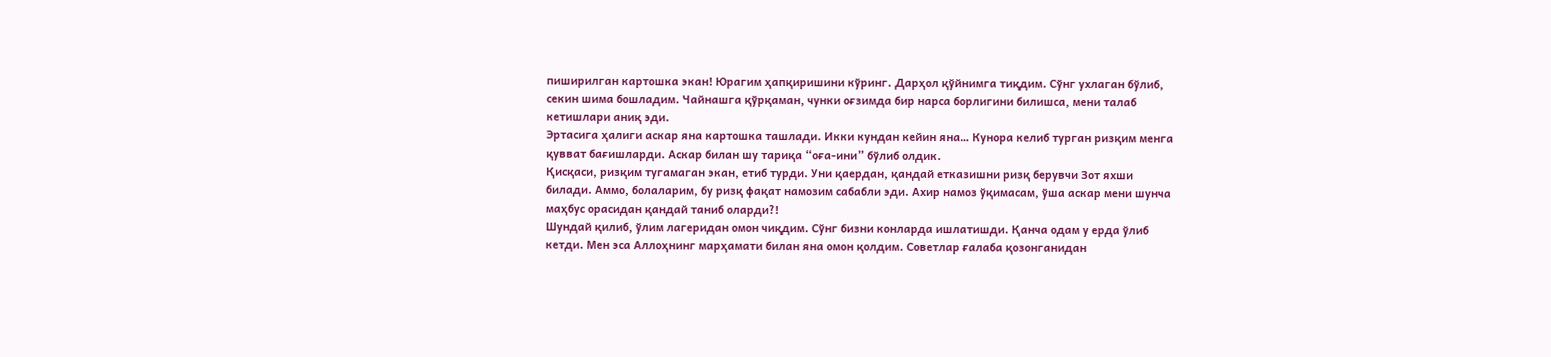пиширилган картошка экан! Юрагим ҳапқиришини кўринг. Дарҳол қўйнимга тиқдим. Сўнг ухлаган бўлиб, секин шима бошладим. Чайнашга қўрқаман, чунки оғзимда бир нарса борлигини билишса, мени талаб кетишлари аниқ эди.
Эртасига ҳалиги аскар яна картошка ташлади. Икки кундан кейин яна… Кунора келиб турган ризқим менга қувват бағишларди. Аскар билан шу тариқа “оға-ини” бўлиб олдик.
Қисқаси, ризқим тугамаган экан, етиб турди. Уни қаердан, қандай етказишни ризқ берувчи Зот яхши билади. Аммо, болаларим, бу ризқ фақат намозим сабабли эди. Ахир намоз ўқимасам, ўша аскар мени шунча маҳбус орасидан қандай таниб оларди?!
Шундай қилиб, ўлим лагеридан омон чиқдим. Сўнг бизни конларда ишлатишди. Қанча одам у ерда ўлиб кетди. Мен эса Аллоҳнинг марҳамати билан яна омон қолдим. Советлар ғалаба қозонганидан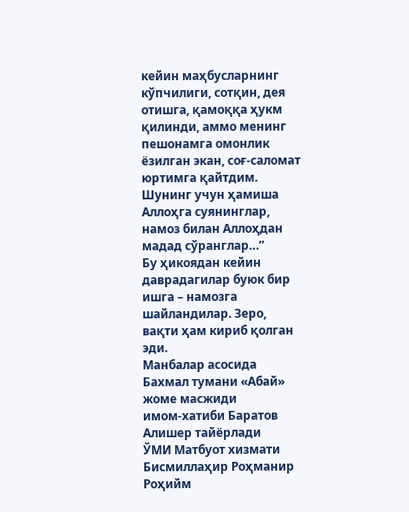кейин маҳбусларнинг кўпчилиги, сотқин, дея отишга, қамоққа ҳукм қилинди, аммо менинг пешонамга омонлик ёзилган экан, соғ-саломат юртимга қайтдим. Шунинг учун ҳамиша Аллоҳга суянинглар, намоз билан Аллоҳдан мадад сўранглар…”
Бу ҳикоядан кейин даврадагилар буюк бир ишга – намозга шайландилар. Зеро, вақти ҳам кириб қолган эди.
Манбалар асосида Бахмал тумани «Абай» жоме масжиди
имом-хатиби Баратов Алишер тайёрлади
ЎМИ Матбуот хизмати
Бисмиллаҳир Роҳманир Роҳийм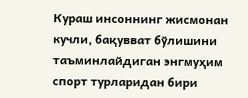Кураш инсоннинг жисмонан кучли, бақувват бўлишини таъминлайдиган энгмуҳим спорт турларидан бири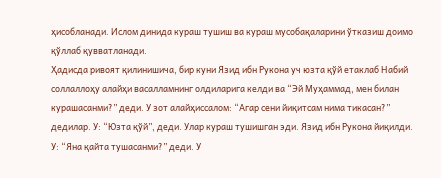ҳисобланади. Ислом динида кураш тушиш ва кураш мусобақаларини ўтказиш доимо қўллаб қувватланади.
Ҳадисда ривоят қилинишича, бир куни Язид ибн Рукона уч юзта қўй етаклаб Набий соллаллоҳу алайҳи васалламнинг олдиларига келди ва “Эй Муҳаммад, мен билан курашасанми?” деди. У зот алайҳиссалом: “Агар сени йиқитсам нима тикасан?” дедилар. У: “Юзта қўй”, деди. Улар кураш тушишган эди. Язид ибн Рукона йиқилди. У: “Яна қайта тушасанми?” деди. У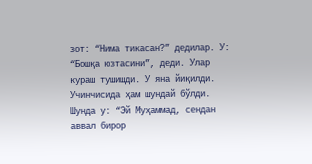зот: “Нима тикасан?” дедилар. У: “Бошқа юзтасини”, деди. Улар кураш тушишди. У яна йиқилди. Учинчисида ҳам шундай бўлди. Шунда у: “Эй Муҳаммад, сендан аввал бирор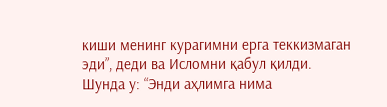киши менинг курагимни ерга теккизмаган эди”, деди ва Исломни қабул қилди.
Шунда у: “Энди аҳлимга нима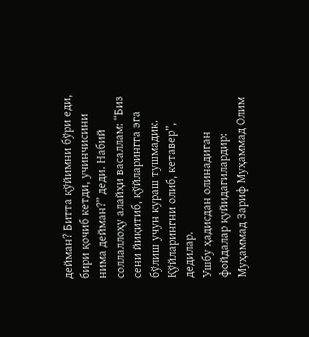дейман? Битта қўйимни бўри еди, бири қочиб кетди, учинчисини нима дейман?” деди. Набий соллаллоҳу алайҳи васаллам: “Биз сени йиқитиб, қўйларингга эга бўлиш учун кураш тушмадик. Қўйларингни олиб, кетавер”, дедилар.
Ушбу ҳадисдан олинадиган фойдалар қуйидагилардир:
Муҳаммад Зариф Муҳаммад Олим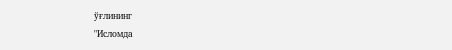ўғлининг
"Исломда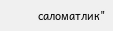саломатлик"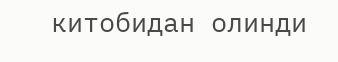китобидан олинди